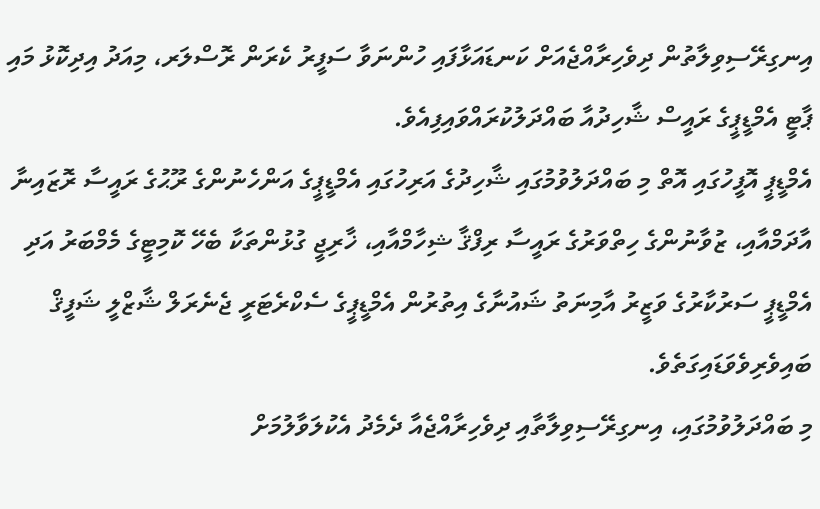އިނގިރޭސިވިލާތުން ދިވެހިރާއްޖެއަށް ކަނޑައަޅާފައި ހުންނަވާ ސަފީރު ކެރަން ރޮސްލަރ، މިއަދު އިދިކޮޅު މައި ޕާޓީ އެމްޑީޕީގެ ރައީސް ޝާހިދުއާ ބައްދަލުކުރައްވައިފިއެވެ.
އެމްޑީޕީ އޮފީހުގައި އޮތް މި ބައްދަލުވުމުގައި ޝާހިދުގެ އަރިހުގައި އެމްޑީޕީގެ އަންހެނުންގެ ރޫޙުގެ ރައީސާ ރޮޒައިނާ އާދަމްއާއި، ޒުވާނުންގެ ހިތްވަރުގެ ރައީސާ ރިފްޤާ ޝިހާމްއާއި، ޚާރިޖީ ގުޅުންތަކާ ބެހޭ ކޮމިޓީގެ މެމްބަރު އަދި އެމްޑީޕީ ސަރުކާރުގެ ވަޒީރު އާމިނަތު ޝައުނާގެ އިތުރުން އެމްޑީޕީގެ ސެކްރެޓަރީ ޖެނެރަލް ޝާޒްލީ ޝަފީޤް ބައިވެރިވެވަޑައިގަތެވެ.
މި ބައްދަލުވުމުގައި، އިނގިރޭސިވިލާތާއި ދިވެހިރާއްޖެއާ ދެމެދު އެކުލަވާލުމަށް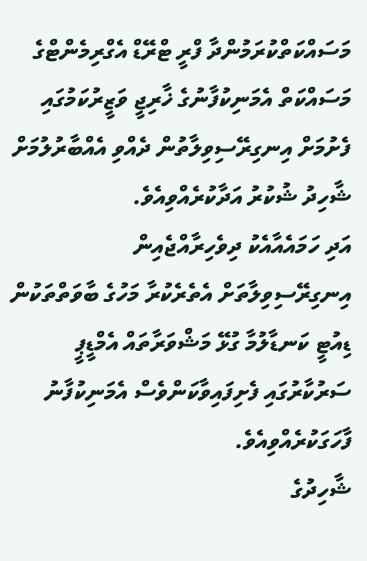މަސައްކަތްކުރަމުންދާ ފްރީ ޓްރޭޑް އެގްރިމެންޓްގެ މަސައްކަތް އެމަނިކުފާނުގެ ޚާރިޖީ ވަޒީރުކަމުގައި ފެށުމަށް އިނގިރޭސިވިލާތުން ދެއްވި އެއްބާރުލުމަށް ޝާހިދު ޝުކުރު އަދާކުރެއްވިއެވެ.
އަދި ހަމައެއާއެކު ދިވެހިރާއްޖެއިން އިނގިރޭސިވިލާތަށް އެތެރެކުރާ މަހުގެ ބާވަތްތަކުން ޑިއުޓީ ކަނޑާލުމާ ގުޅޭ މަޝްވަރާތައް އެމްޑީޕީ ސަރުކާރުގައި ފެށިފައިވާކަންވެސް އެމަނިކުފާނު ފާހަގަކުރެއްވިއެވެ.
ޝާހިދުގެ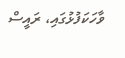ވާހަކަފުޅުގައި، ރައީސް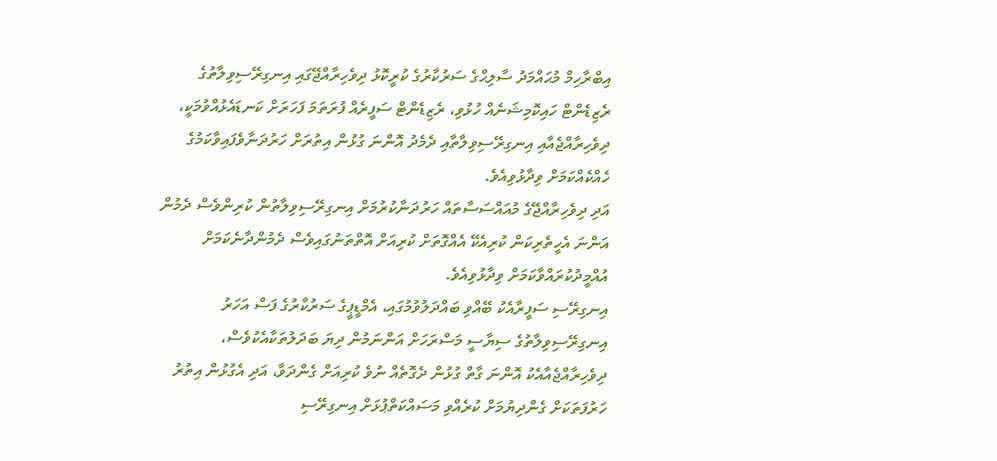އިބްރާހިމް މުޙައްމަދު ސާލިޙްގެ ސަރުކާރުގެ ކުރީކޮޅު ދިވެހިރާއްޖޭގައި އިނގިރޭސިވިލާތުގެ ރެޒިޑެންޓް ހައިކޮމިޝަނެއް ހުޅުވި، ރެޒިޑެންޓް ސަފީރެއް ފުރަތަމަ ފަހަރަށް ކަނޑައެޅުއްވުމަކީ، ދިވެހިރާއްޖެއާއި އިނގިރޭސިވިލާތާއި ދެމެދު އޮންނަ ގުޅުން އިތުރަށް ހަރުދަނާވެފައިވާކަމުގެ ހެއްކެއްކަމަށް ވިދާޅުވިއެވެ.
އަދި ދިވެހިރާއްޖޭގެ މުއައްސަސާތައް ހަރުދަނާކުރުމަށް އިނގިރޭސިވިލާތުން ކުރިންވެސް ދެމުން އަންނަ އެހީތެރިކަން ކުރިއެކޭ އެއްގޮތަށް ކުރިއަށް އޮތްތަނުގައިވެސް ދެމުންދާނެކަމަށް އުއްމީދުކުރައްވާކަމަށް ވިދާޅުވިއެވެ.
އިނގިރޭސި ސަފީރާއެކު ބޭއްވި ބައްދަލުވުމުގައި، އެމްޑީޕީގެ ސަރުކާރުގެ ފަސް އަހަރު އިނގިރޭސިވިލާތުގެ ސިޔާސީ މަސްރަހަށް އަންނަމުން ދިޔަ ބަދަލުތަކާއެކުވެސް، ދިވެހިރާއްޖެއާއެކު އޮންނަ ގާތް ގުޅުން ދެގޮތެއް ނުވެ ކުރިއަށް ގެންދަވާ، އަދި އެގުޅުން އިތުރު ހަރުފަތަކަށް ގެންދިޔުމަށް ކުރެއްވި މަސައްކަތްޕުޅަށް އިނގިރޭސި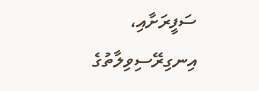ސަފީރަށާއި، އިނގިރޭސިވިލާތުގެ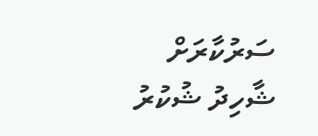ސަރުކާރަށް ޝާހިދު ޝުކުރު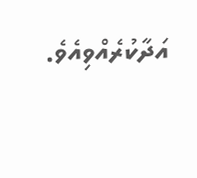އަދާކުރެއްވިއެވެ.